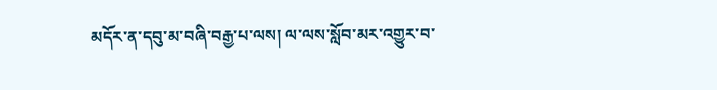མདོར་ན་དབུ་མ་བཞི་བརྒྱ་པ་ལས། ལ་ལས་སློབ་མར་འགྱུར་བ་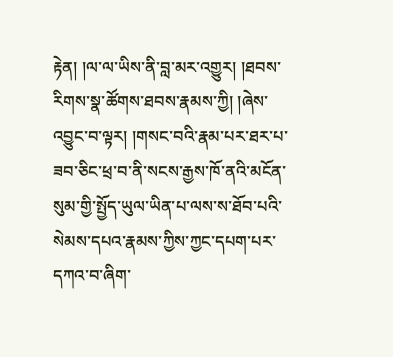རྟེན། །ལ་ལ་ཡིས་ནི་བླ་མར་འགྱུར། །ཐབས་རིགས་སྣ་ཚོགས་ཐབས་རྣམས་ཀྱི། །ཞེས་འབྱུང་བ་ལྟར། །གསང་བའི་རྣམ་པར་ཐར་པ་ཟབ་ཅིང་ཕྲ་བ་ནི་སངས་རྒྱས་ཁོ་ནའི་མངོན་སུམ་གྱི་སྤྱོད་ཡུལ་ཡིན་པ་ལས་ས་ཐོབ་པའི་སེམས་དཔའ་རྣམས་ཀྱིས་ཀྱང་དཔག་པར་དཀའ་བ་ཞིག་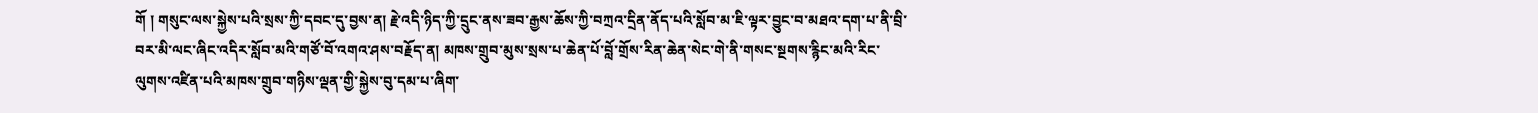གོ ། གསུང་ལས་སྐྱེས་པའི་སྲས་ཀྱི་དབང་དུ་བྱས་ན། རྗེ་འདི་ཉིད་ཀྱི་དྲུང་ནས་ཟབ་རྒྱས་ཆོས་ཀྱི་བཀྲའ་དྲིན་ནོད་པའི་སློབ་མ་ཇི་ལྟར་བྱུང་བ་མཐའ་དག་པ་ནི་བྲི་བར་མི་ལང་ཞིང་འདིར་སློབ་མའི་གཙོ་བོ་འགའ་ཤས་བརྗོད་ན། མཁས་གྲུབ་མུས་སྲས་པ་ཆེན་པོ་བློ་གྲོས་རིན་ཆེན་སེང་གེ་ནི་གསང་སྔགས་རྙིང་མའི་རིང་ལུགས་འཛིན་པའི་མཁས་གྲུབ་གཉིས་ལྡན་གྱི་སྐྱེས་བུ་དམ་པ་ཞིག་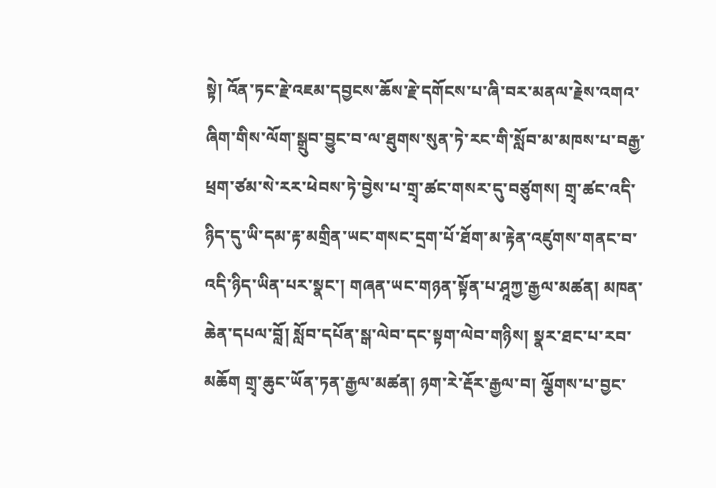སྟེ། འོན་ཏང་རྗེ་འཇམ་དབྱངས་ཆོས་རྗེ་དགོངས་པ་ཞི་བར་མནལ་རྗེས་འགའ་ཞིག་གིས་ལོག་སྒྲུབ་བྱུང་བ་ལ་ཐུགས་སུན་ཏེ་རང་གི་སློབ་མ་མཁས་པ་བརྒྱ་ཕྲག་ཙམ་སེ་རར་ཕེབས་ཏེ་བྱེས་པ་གྲྭ་ཚང་གསར་དུ་བཙུགས། གྲྭ་ཚང་འདི་ཉིད་དུ་ཡི་དམ་རྟ་མགྲིན་ཡང་གསང་དྲག་པོ་ཐོག་མ་རྟེན་འཛུགས་གནང་བ་འདི་ཉིད་ཡིན་པར་སྣང་། གཞན་ཡང་གཉན་སྟོན་པ་ཤཱཀྱ་རྒྱལ་མཚན། མཁན་ཆེན་དཔལ་བློ། སློབ་དཔོན་སྒ་ལེབ་དང་སྟག་ལེབ་གཉིས། སྣར་ཐང་པ་རབ་མཆོག གྲྭ་ཆུང་ཡོན་ཏན་རྒྱལ་མཚན། ཉག་རེ་རྡོར་རྒྱལ་བ། ལྕོགས་པ་བྱང་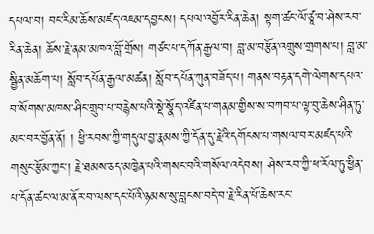དཔལ་བ། བང་རིམ་ཆོས་མཛད་འཇམ་དབྱངས། དཔལ་འབྱོར་རིན་ཆེན། སྟག་ཚང་ལོ་ཙཱ་བ་ཤེས་རབ་རིན་ཆེན། ཆོས་རྗེ་ནམ་མཁའ་བློ་གྲོས། གཙང་པ་དཀོན་རྒྱལ་བ། བླ་མ་བརྩོན་འགྲུས་གྲགས་པ། བླ་མ་སྦྱིན་མཆོག་པ། སློབ་དཔོན་རྒྱལ་མཚན། སློབ་དཔོན་ཀུན་བཟོད་པ། གནས་བརྟན་དགེ་ལེགས་དཔའ་བ་སོགས་མཁས་ཤིང་གྲུབ་པ་བརྙེས་པའི་སྡེ་སྣོད་འཛིན་པ་གནམ་གྱིས་ས་བཀབ་པ་ལྟ་བུ་ཆེས་ཤིན་ཏུ་མང་བར་བྱོན་ནོ། ། ཕྱི་རབས་ཀྱི་གདུལ་བྱ་རྣམས་ཀྱི་དོན་དུ་རྗེའི་དགོངས་པ་གསལ་བར་མཛད་པའི་གསུང་རྩོམ་ཀྱང་། རྗེ་ཐམས་ཅད་མཁྱེན་པའི་གསང་བའི་གསོལ་འདེབས། ཤེས་རབ་ཀྱི་ཕ་རོལ་ཏུ་ཕྱིན་པ་དོན་ཚང་ལ་མ་ནོར་བ་ལས་དང་པོའི་ཉམས་སུ་བླངས་བདེ་བ་རྗེ་རིན་པོ་ཆེས་རང་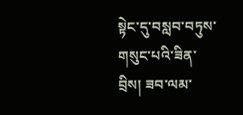སྟེང་དུ་བསླབ་བཏུས་གསུང་པའི་ཟིན་བྲིས། ཟབ་ལམ་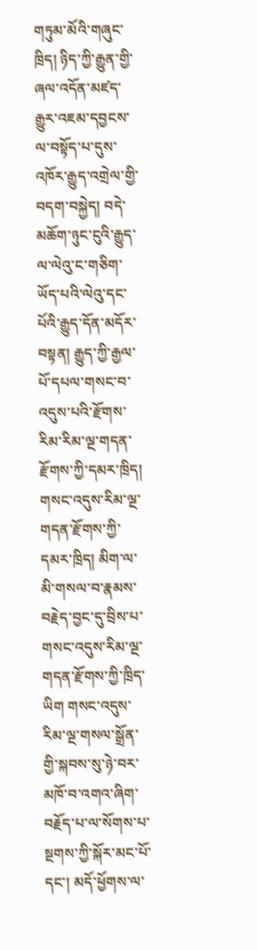གཏུམ་མོའི་གཞུང་ཁྲིད། ཉིད་ཀྱི་རྒྱུན་གྱི་ཞལ་འདོན་མཛད་རྒྱུར་འཇམ་དབྱངས་ལ་བསྟོད་པ་དུས་འཁོར་རྒྱུད་འགྲེལ་གྱི་བདག་བསྐྱེད། བདེ་མཆོག་ཉུང་ངུའི་རྒྱུད་ལ་ལེའུ་ང་གཅིག་ཡོད་པའི་ལེའུ་དང་པོའི་རྒྱུད་དོན་མདོར་བསྟན། རྒྱུད་ཀྱི་རྒྱལ་པོ་དཔལ་གསང་བ་འདུས་པའི་རྫོགས་རིམ་རིམ་ལྔ་གདན་རྫོགས་ཀྱི་དམར་ཁྲིད། གསང་འདུས་རིམ་ལྔ་གདན་རྫོགས་ཀྱི་དམར་ཁྲིད། མིག་ལ་མི་གསལ་བ་རྣམས་བརྗེད་བྱང་དུ་བྲིས་པ་གསང་འདུས་རིམ་ལྔ་གདན་རྫོགས་ཀྱི་ཁྲིད་ཡིག གསང་འདུས་རིམ་ལྔ་གསལ་སྒྲོན་གྱི་སྐབས་སུ་ཉེ་བར་མཁོ་བ་འགའ་ཞིག་བརྗོད་པ་ལ་སོགས་པ་སྔགས་ཀྱི་སྐོར་མང་པོ་དང་། མདོ་ཕྱོགས་ལ་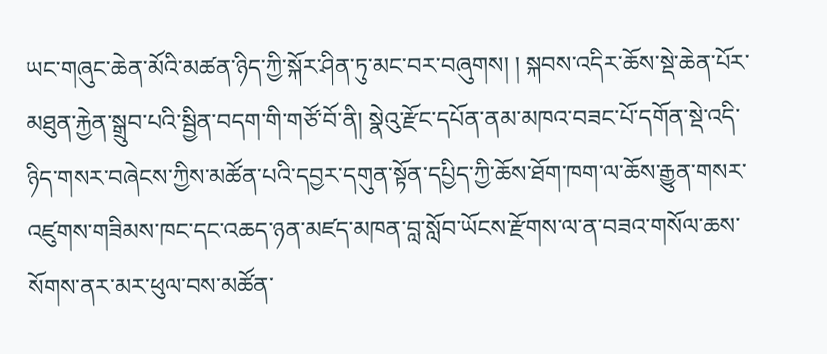ཡང་གཞུང་ཆེན་མོའི་མཚན་ཉིད་ཀྱི་སྐོར་ཤིན་ཏུ་མང་བར་བཞུགས། ། སྐབས་འདིར་ཆོས་སྡེ་ཆེན་པོར་མཐུན་རྐྱེན་སྒྲུབ་པའི་སྦྱིན་བདག་གི་གཙོ་བོ་ནི། སྣེའུ་རྫོང་དཔོན་ནམ་མཁའ་བཟང་པོ་དགོན་སྡེ་འདི་ཉིད་གསར་བཞེངས་ཀྱིས་མཚོན་པའི་དབྱར་དགུན་སྟོན་དཔྱིད་ཀྱི་ཆོས་ཐོག་ཁག་ལ་ཆོས་རྒྱུན་གསར་འཛུགས་གཟིམས་ཁང་དང་འཆད་ཉན་མཛད་མཁན་བླ་སློབ་ཡོངས་རྫོགས་ལ་ན་བཟའ་གསོལ་ཆས་སོགས་ནར་མར་ཕུལ་བས་མཚོན་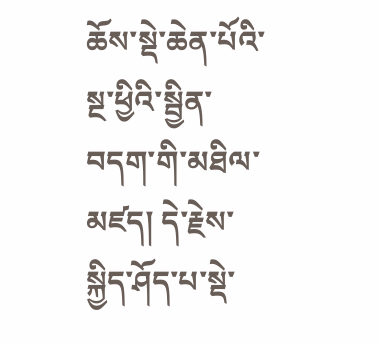ཆོས་སྡེ་ཆེན་པོའི་སྔ་ཕྱིའི་སྦྱིན་བདག་གི་མཐིལ་མཛད། དེ་རྗེས་སྐྱིད་ཤོད་པ་སྡེ་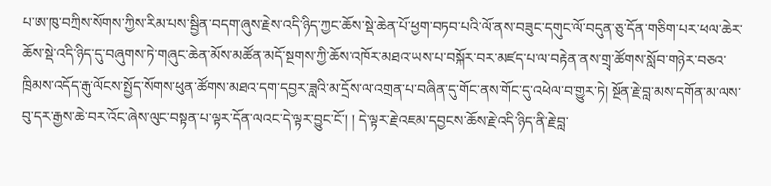པ་ཨ་ཁུ་བཀྲིས་སོགས་ཀྱིས་རིམ་པས་སྦྱིན་བདག་ཞུས་རྗེས་འདི་ཉིད་ཀྱང་ཆོས་སྡེ་ཆེན་པོ་ཕྱག་བཏབ་པའི་ལོ་ནས་བཟུང་དགུང་ལོ་བདུན་ཅུ་དོན་གཅིག་པར་ཕལ་ཆེར་ཆོས་སྡེ་འདི་ཉིད་དུ་བཞུགས་ཏེ་གཞུང་ཆེན་མོས་མཚོན་མདོ་སྔགས་ཀྱི་ཆོས་འཁོར་མཐའ་ཡས་པ་བསྐོར་བར་མཛད་པ་ལ་བརྟེན་ནས་གྲྭ་ཚོགས་སློབ་གཉེར་བཅའ་ཁྲིམས་འདོད་རྒུ་ལོངས་སྤྱོད་སོགས་ཕུན་ཚོགས་མཐའ་དག་དབྱར་ཟླའི་མ་དྲོས་ལ་འགྲན་པ་བཞིན་དུ་གོང་ནས་གོང་དུ་འཕེལ་བ་གྱུར་ཏེ། སྔོན་རྗེ་བླ་མས་དགོན་མ་ལས་བུ་དར་རྒྱས་ཆེ་བར་འོང་ཞེས་ལུང་བསྟན་པ་ལྟར་དོན་ལའང་དེ་ལྟར་བྱུང་ངོ་། ། དེ་ལྟར་རྗེ་འཇམ་དབྱངས་ཆོས་རྗེ་འདི་ཉིད་ནི་རྗེ་བླ་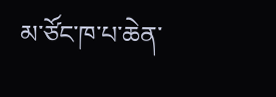མ་ཙོང་ཁ་པ་ཆེན་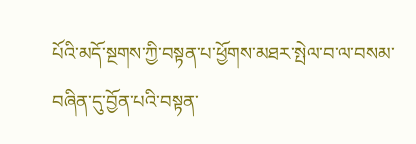པོའི་མདོ་སྔགས་ཀྱི་བསྟན་པ་ཕྱོགས་མཐར་སྤེལ་བ་ལ་བསམ་བཞིན་དུ་བྱོན་པའི་བསྟན་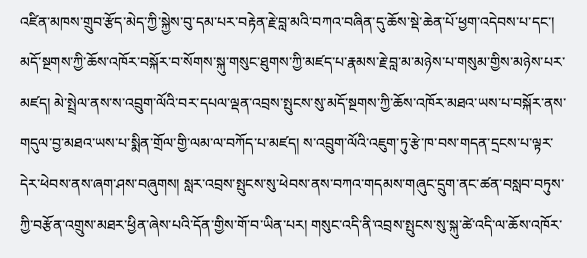འཛིན་མཁས་གྲུབ་རྩོད་མེད་ཀྱི་སྐྱེས་བུ་དམ་པར་བརྟེན་རྗེ་བླ་མའི་བཀའ་བཞིན་དུ་ཆོས་སྡེ་ཆེན་པོ་ཕྱག་འདེབས་པ་དང་། མདོ་སྔགས་ཀྱི་ཆོས་འཁོར་བསྐོར་བ་སོགས་སྐུ་གསུང་ཐུགས་ཀྱི་མཛད་པ་རྣམས་རྗེ་བླ་མ་མཉེས་པ་གསུམ་གྱིས་མཉེས་པར་མཛད། མེ་སྤྲེལ་ནས་ས་འབྲུག་ལོའི་བར་དཔལ་ལྡན་འབྲས་སྤུངས་སུ་མདོ་སྔགས་ཀྱི་ཆོས་འཁོར་མཐའ་ཡས་པ་བསྐོར་ནས་གདུལ་བྱ་མཐའ་ཡས་པ་སྨིན་གྲོལ་གྱི་ལམ་ལ་བཀོད་པ་མཛད། ས་འབྲུག་ལོའི་འཇུག་ཏུ་རྩེ་ཁ་བས་གདན་དྲངས་པ་ལྟར་དེར་ཕེབས་ནས་ཞག་ཤས་བཞུགས། སླར་འབྲས་སྤུངས་སུ་ཕེབས་ནས་བཀའ་གདམས་གཞུང་དྲུག་ནང་ཚན་བསླབ་བཏུས་ཀྱི་བརྩོན་འགྲུས་མཐར་ཕྱིན་ཞེས་པའི་དོན་གྱིས་གོ་བ་ཡིན་པར། གསུང་འདི་ནི་འབྲས་སྤུངས་སུ་སྐུ་ཚེ་འདི་ལ་ཆོས་འཁོར་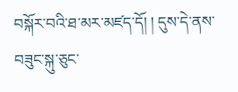བསྐོར་བའི་ཐ་མར་མཛད་དོ། ། དུས་དེ་ནས་བཟུང་སྐུ་ཅུང་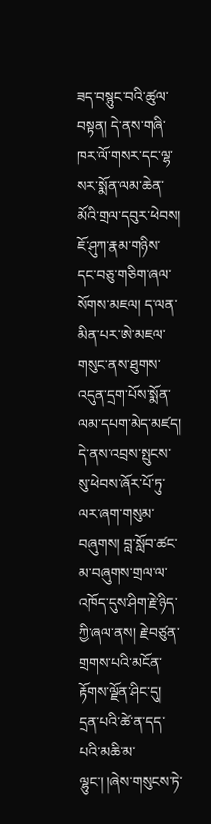ཟད་བསྙུང་བའི་ཚུལ་བསྟན། དེ་ནས་གཞི་ཁར་ལོ་གསར་དང་ལྷ་སར་སྨོན་ལམ་ཆེན་མོའི་གྲལ་དབུར་ཕེབས། ཇོ་ཤུཀ་རྣམ་གཉིས་དང་བཅུ་གཅིག་ཞལ་སོགས་མཇལ། ད་ལན་མིན་པར་ཨེ་མཇལ་གསུང་ནས་ཐུགས་འདུན་དྲག་པོས་སྨོན་ལམ་དཔག་མེད་མཛད། དེ་ནས་འབྲས་སྤུངས་སུ་ཕེབས་ཞོར་པོ་ཏུ་ལར་ཞག་གསུམ་བཞུགས། བླ་སློབ་ཚང་མ་བཞུགས་གྲལ་ལ་འཁོད་དུས་ཤིག་རྗེ་ཉིད་ཀྱི་ཞལ་ནས། རྗེ་བཙུན་གྲགས་པའི་མངོན་རྟོགས་ལྗོན་ཤིང་དུ། དྲན་པའི་ཚེ་ན་དད་པའི་མཆི་མ་ལྷུང་། །ཞེས་གསུངས་ཏེ་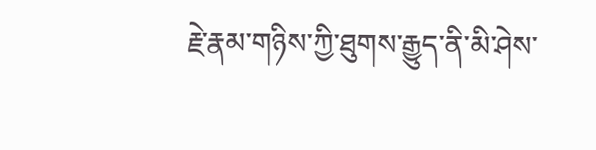རྗེ་རྣམ་གཉིས་ཀྱི་ཐུགས་རྒྱུད་ནི་མི་ཤེས་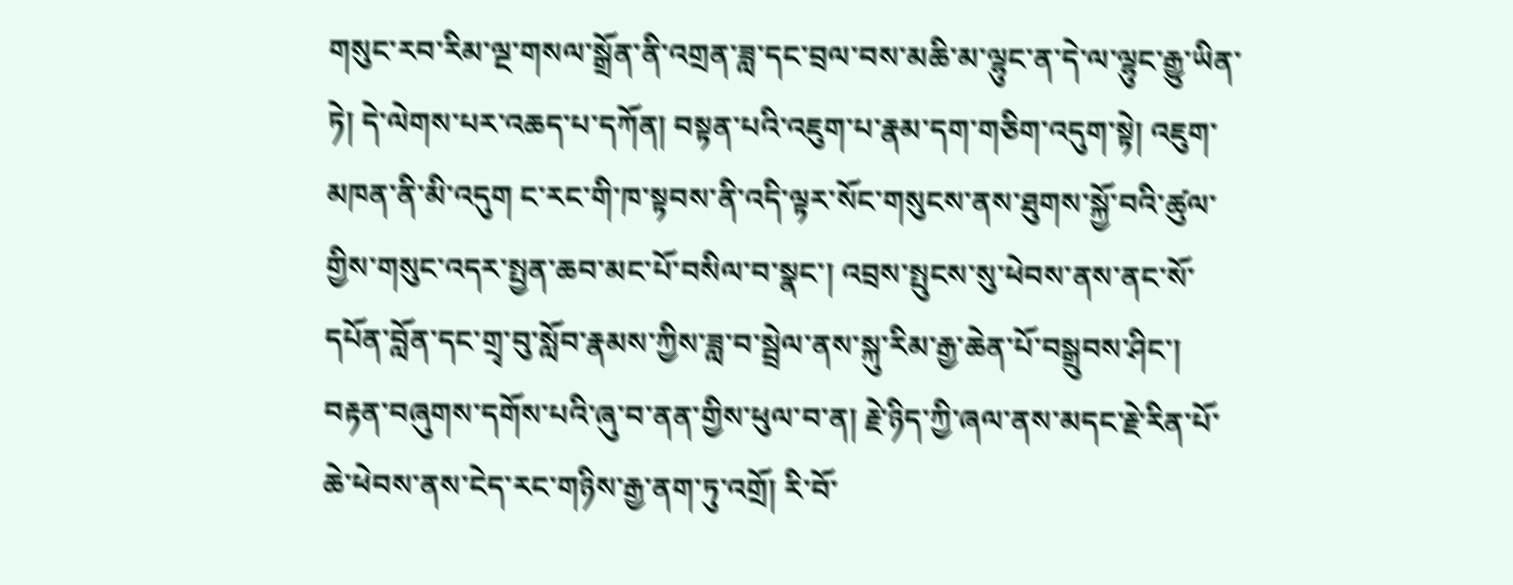གསུང་རབ་རིམ་ལྔ་གསལ་སྒྲོན་ནི་འགྲན་ཟླ་དང་བྲལ་བས་མཆི་མ་ལྷུང་ན་དེ་ལ་ལྷུང་རྒྱུ་ཡིན་ཏེ། དེ་ལེགས་པར་འཆད་པ་དཀོན། བསྟན་པའི་འཇུག་པ་རྣམ་དག་གཅིག་འདུག་སྟེ། འཇུག་མཁན་ནི་མི་འདུག ང་རང་གི་ཁ་སྟབས་ནི་འདི་ལྟར་སོང་གསུངས་ནས་ཐུགས་སྐྱོ་བའི་ཚུལ་གྱིས་གསུང་འདར་སྤྱན་ཆབ་མང་པོ་བསིལ་བ་སྣང་། འབྲས་སྤུངས་སུ་ཕེབས་ནས་ནང་སོ་དཔོན་བློན་དང་གྲྭ་བུ་སློབ་རྣམས་ཀྱིས་ཟླ་བ་སྦྲེལ་ནས་སྐུ་རིམ་རྒྱ་ཆེན་པོ་བསྒྲུབས་ཤིང་། བརྟན་བཞུགས་དགོས་པའི་ཞུ་བ་ནན་གྱིས་ཕུལ་བ་ན། རྗེ་ཉིད་ཀྱི་ཞལ་ནས་མདང་རྗེ་རིན་པོ་ཆེ་ཕེབས་ནས་ངེད་རང་གཉིས་རྒྱ་ནག་ཏུ་འགྲོ། རི་བོ་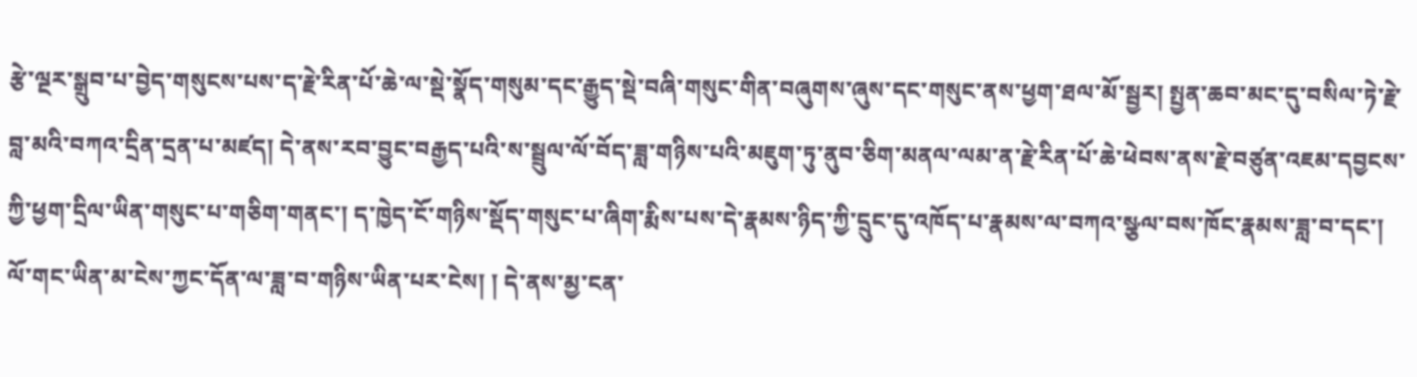རྩེ་ལྔར་སྒྲུབ་པ་བྱེད་གསུངས་པས་ད་རྗེ་རིན་པོ་ཆེ་ལ་སྡེ་སྣོད་གསུམ་དང་རྒྱུད་སྡེ་བཞི་གསུང་གིན་བཞུགས་ཞུས་དང་གསུང་ནས་ཕྱག་ཐལ་མོ་སྦྱར། སྤྱན་ཆབ་མང་དུ་བསིལ་ཏེ་རྗེ་བླ་མའི་བཀའ་དྲིན་དྲན་པ་མཛད། དེ་ནས་རབ་བྱུང་བརྒྱད་པའི་ས་སྦྲུལ་ལོ་བོད་ཟླ་གཉིས་པའི་མཇུག་ཏུ་ནུབ་ཅིག་མནལ་ལམ་ན་རྗེ་རིན་པོ་ཆེ་ཕེབས་ནས་རྗེ་བཙུན་འཇམ་དབྱངས་ཀྱི་ཕྱག་དྲིལ་ཡིན་གསུང་པ་གཅིག་གནང་། ད་ཁྱེད་ངོ་གཉིས་སྡོད་གསུང་པ་ཞིག་རྨིས་པས་དེ་རྣམས་ཉིད་ཀྱི་དྲུང་དུ་འཁོད་པ་རྣམས་ལ་བཀའ་སྩལ་བས་ཁོང་རྣམས་ཟླ་བ་དང་། ལོ་གང་ཡིན་མ་ངེས་ཀྱང་དོན་ལ་ཟླ་བ་གཉིས་ཡིན་པར་ངེས། ། དེ་ནས་མྱ་ངན་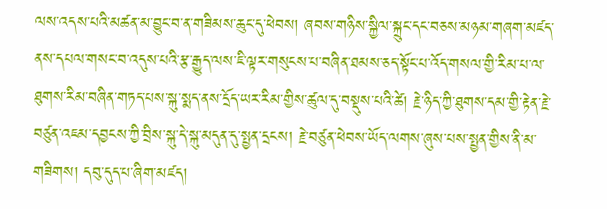ལས་འདས་པའི་མཚན་མ་བྱུང་བ་ན་གཟིམས་ཆུང་དུ་ཕེབས། ཞབས་གཉིས་སྐྱིལ་སྐྲུང་དང་བཅས་མཉམ་གཞག་མཛད་ནས་དཔལ་གསང་བ་འདུས་པའི་རྩ་རྒྱུད་ལས་ཇི་ལྟར་གསུངས་པ་བཞིན་ཐམས་ཅད་སྟོང་པ་འོད་གསལ་གྱི་རིམ་པ་ལ་ཐུགས་རིམ་བཞིན་གཏད་པས་སྐུ་སྨད་ནས་དྲོད་ཡར་རིམ་གྱིས་ཚུལ་དུ་བསྡུས་པའི་ཚེ། རྗེ་ཉིད་ཀྱི་ཐུགས་དམ་གྱི་རྟེན་རྗེ་བཙུན་འཇམ་དབྱངས་ཀྱི་བྲིས་སྐུ་དེ་སྐུ་མདུན་དུ་སྤྱན་དྲངས། རྗེ་བཙུན་ཕེབས་ཡོད་ལགས་ཞུས་པས་སྤྱན་གྱིས་ནི་མ་གཟིགས། དབུ་དུད་པ་ཞིག་མཛད།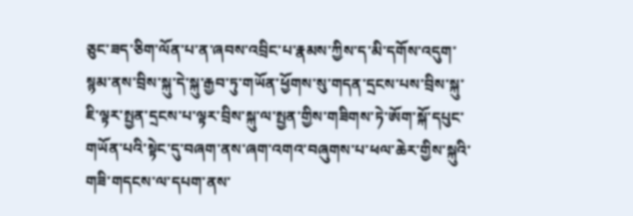ཅུང་ཟད་ཅིག་ལོན་པ་ན་ཞབས་འབྲིང་པ་རྣམས་ཀྱིས་ད་མི་དགོས་འདུག་སྙམ་ནས་བྲིས་སྐུ་དེ་སྐུ་རྒྱབ་ཏུ་གཡོན་ཕྱོགས་སུ་གདན་དྲངས་པས་བྲིས་སྐུ་ཇི་ལྟར་སྤྱན་དྲངས་པ་ལྟར་བྲིས་སྐུ་ལ་སྤྱན་གྱིས་གཟིགས་ཏེ་ཨོག་སྐོ་དཔུང་གཡོན་པའི་སྟེང་དུ་བཞག་ནས་ཞག་འགའ་བཞུགས་པ་ཕལ་ཆེར་གྱིས་སྐུའི་གཟི་གདངས་ལ་དཔག་ནས་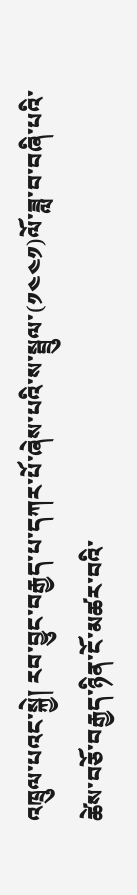འཁྲུལ་པའང་སྐྱེ། རབ་བྱུང་བརྒྱད་པ་དཀར་པོ་ཞེས་པའི་ས་སྦྲུལ་(༡༤༤༡)ལོ་ཟླ་བ་བཞི་པའི་ཚེས་བཅོ་བརྒྱད་ཉིན་ངོ་མཚར་བའི་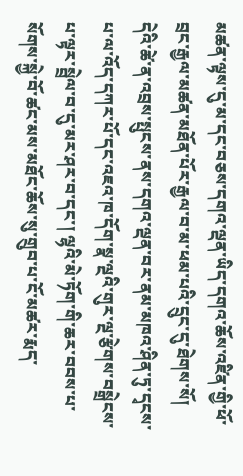མཚན་ལྟས་དུ་མ་དང་བཅས་དགའ་ལྡན་ཡིད་དགའ་ཆོས་འཛིན་གྱི་ཕོ་བྲང་རྒྱལ་མཚན་མཐོན་པོར་རྒྱལ་བ་མ་ཕམ་པའི་དྲུང་དུ་ཐེགས་སོ། དེའི་ཚེ་ན་འབྲས་སྤུངས་ནས་དགའ་ལྡན་བར་ནམ་མཁའ་ཤིན་ཏུ་དྭངས་པ་ལ་འོད་དཀར་པོ་དང་འཇའ་ཁ་དོག་སྣ་ལྔའི་གུར་ལྔ་རྩེགས་བསྒྲེངས་པ་ལྟར་སྦྲེལ་བ་དུ་མར་ཤར་བ་དང་། ལྷའི་མེ་ཏོག་གི་ཆར་བབས་པ་སོགས་སྐྱེ་བོ་ཚང་མས་མཐོང་ཆོས་སུ་གྲུབ་པ་ངོ་མཚར་རྨད་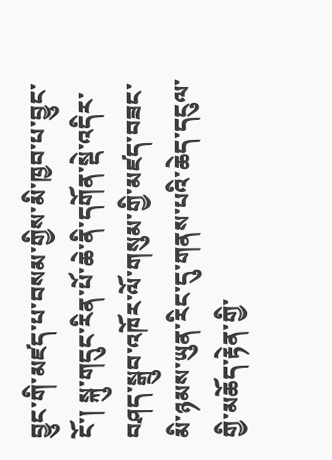བྱུང་གི་མཛད་པ་བསམ་གྱིས་མི་ཁྱབ་པ་བྱུང་ངོ་། སྐུ་གདུང་རིན་པོ་ཆེ་ནི་དགོན་སྡེ་འདིར་བཤད་སྒྲུབ་འཁོར་ལོ་གསུམ་གྱི་མཛད་བཟང་མི་ཉམས་ཡུན་རིང་དུ་གནས་པའི་ཆེད་དངུལ་གྱི་མཆོད་རྟེན་གྱི་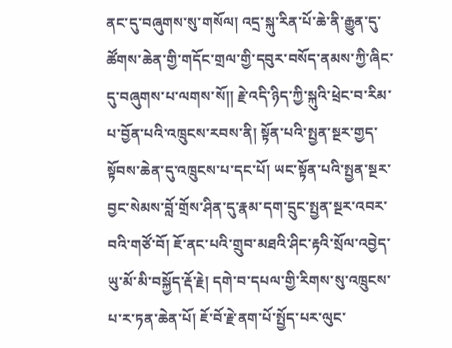ནང་དུ་བཞུགས་སུ་གསོལ། འདྲ་སྐུ་རིན་པོ་ཆེ་ནི་རྒྱུན་དུ་ཚོགས་ཆེན་གྱི་གདོང་གྲལ་གྱི་དབུར་བསོད་ནམས་ཀྱི་ཞིང་དུ་བཞུགས་པ་ལགས་སོ།། རྗེ་འདི་ཉིད་ཀྱི་སྐུའི་ཕྲེང་བ་རིམ་པ་བྱོན་པའི་འཁྲུངས་རབས་ནི། སྟོན་པའི་སྤྱན་སྔར་གྱད་སྟོབས་ཆེན་དུ་འཁྲུངས་པ་དང་པོ། ཡང་སྟོན་པའི་སྤྱན་སྔར་བྱང་སེམས་བློ་གྲོས་ཤིན་དུ་རྣམ་དག་དྲུང་སྤྱན་སྔར་འབར་བའི་གཙོ་བོ། ཇོ་ནང་པའི་གྲུབ་མཐའི་ཤིང་རྟའི་སྲོལ་འབྱེད་ཡུ་མོ་མི་བསྐྱོད་རྡོ་རྗེ། དགེ་བ་དཔལ་གྱི་རིགས་སུ་འཁྲུངས་པ་ར་ཏན་ཆེན་པོ། ཇོ་བོ་རྗེ་ནག་པོ་སྤྱོད་པར་ལུང་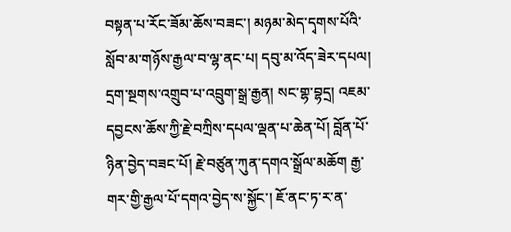བསྟན་པ་རོང་ཟོམ་ཆོས་བཟང་། མཉམ་མེད་དྭགས་པོའི་སློབ་མ་གཉོས་རྒྱལ་བ་ལྷ་ནང་པ། དབུ་མ་འོད་ཟེར་དཔལ། དྲག་སྔགས་འགྲུབ་པ་འབྲུག་སྒྲ་རྒྱན། སང་གྷ་བྷདྲ། འཇམ་དབྱངས་ཆོས་ཀྱི་རྗེ་བཀྲིས་དཔལ་ལྡན་པ་ཆེན་པོ། བློན་པོ་ཉིན་བྱེད་བཟང་པོ། རྗེ་བཙུན་ཀུན་དགའ་སྒྲོལ་མཆོག རྒྱ་གར་གྱི་རྒྱལ་པོ་དགའ་བྱེད་ས་སྐྱོང་། ཇོ་ནང་ཏ་ར་ན་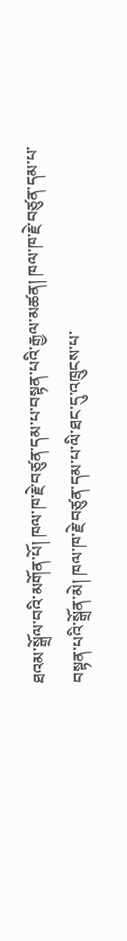ཐའམ་སྒྲོལ་བའི་མགོན་པོ། ཁལ་ཁ་རྗེ་བཙུན་དམ་པ་བསྟན་པའི་རྒྱལ་མཚན། ཁལ་ཁ་རྗེ་བཙུན་དམ་པ་བསྟན་པའི་སྒྲོན་མེ། ཁལ་ཁ་རྗེ་བཙུན་དམ་པ་ལི་ཐང་དུ་འཁྲུངས་པ་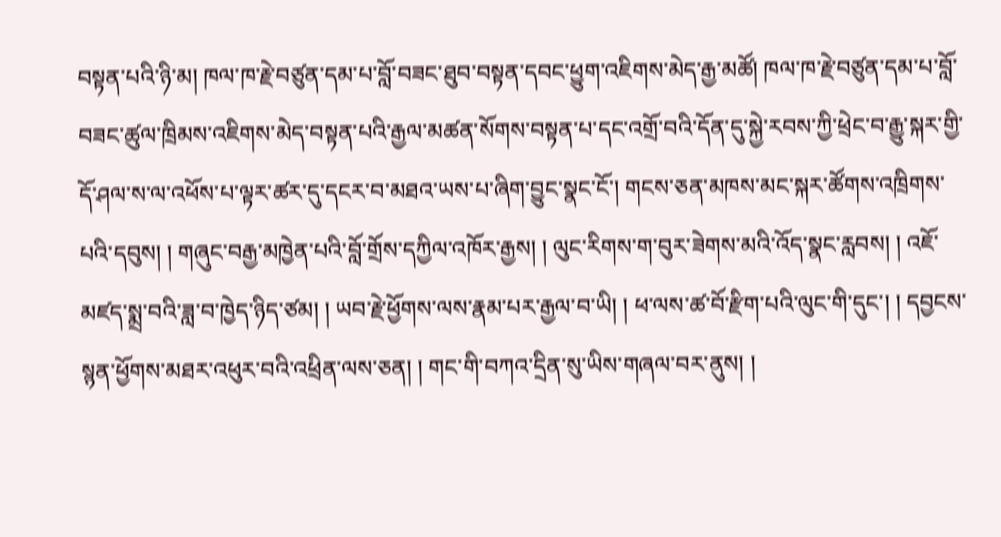བསྟན་པའི་ཉི་མ། ཁལ་ཁ་རྗེ་བཙུན་དམ་པ་བློ་བཟང་ཐུབ་བསྟན་དབང་ཕྱུག་འཇིགས་མེད་རྒྱ་མཚོ། ཁལ་ཁ་རྗེ་བཙུན་དམ་པ་བློ་བཟང་ཚུལ་ཁྲིམས་འཇིགས་མེད་བསྟན་པའི་རྒྱལ་མཚན་སོགས་བསྟན་པ་དང་འགྲོ་བའི་དོན་དུ་སྐྱེ་རབས་ཀྱི་ཕྲེང་བ་རྒྱུ་སྐར་གྱི་དོ་ཤལ་ས་ལ་འཕོས་པ་ལྟར་ཚར་དུ་དངར་བ་མཐའ་ཡས་པ་ཞིག་བྱུང་སྣང་ངོ་། གངས་ཅན་མཁས་མང་སྐར་ཚོགས་འཁྲིགས་པའི་དབུས། ། གཞུང་བརྒྱ་མཁྱེན་པའི་བློ་གྲོས་དཀྱིལ་འཁོར་རྒྱས། ། ལུང་རིགས་ག་བུར་ཟེགས་མའི་འོད་སྣང་རླབས། ། འཇོ་མཛད་སྨྲ་བའི་ཟླ་བ་ཁྱེད་ཉིད་ཙམ། ། ཡབ་རྗེ་ཕྱོགས་ལས་རྣམ་པར་རྒྱལ་བ་ཡི། ། ཕ་ལས་ཚ་བོ་རྫིག་པའི་ལུང་གི་དུང་། ། དབྱངས་སྙན་ཕྱོགས་མཐར་འཕུར་བའི་འཕྲིན་ལས་ཅན། ། གང་གི་བཀའ་དྲིན་སུ་ཡིས་གཞལ་བར་ནུས། །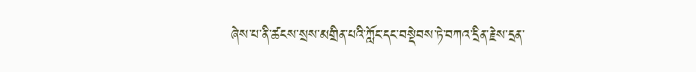ཞེས་པ་ནི་ཚངས་སྲས་མགྲིན་པའི་ཀློང་དང་བསྡེབས་ཏེ་བཀའ་དྲིན་རྗེས་དྲན་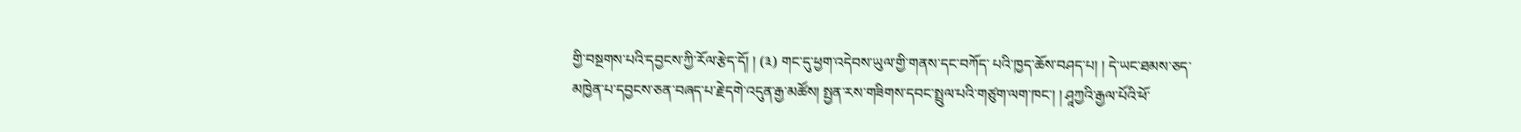གྱི་བསྔགས་པའི་དབྱངས་ཀྱི་རོལ་རྩེད་དོ། ། (༣) གང་དུ་ཕྱག་འདེབས་ཡུལ་གྱི་གནས་དང་བཀོད་ པའི་ཁྱད་ཆོས་བཤད་པ། ། དེ་ཡང་ཐམས་ཅད་མཁྱེན་པ་དབྱངས་ཅན་བཞད་པ་རྗེ་དགེ་འདུན་རྒྱ་མཚོས། སྤྱན་རས་གཟིགས་དབང་སྤྲུལ་པའི་གཙུག་ལག་ཁང་། ། ཤཱཀྱའི་རྒྱལ་པོའི་ཕོ་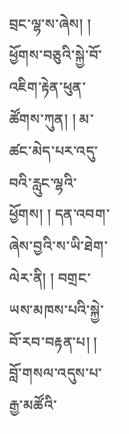བྲང་ལྷ་ས་ཞེས། ། ཕྱོགས་བཅུའི་སྐྱེ་བོ་འཇིག་རྟེན་ཕུན་ཚོགས་ཀུན། ། མ་ཚང་མེད་པར་འདུ་བའི་རླུང་ལྷའི་ཕྱོགས། ། དན་འབག་ཞེས་བྱའི་ས་ཡི་ཐེག་ལེར་ནི། ། བགྲང་ཡས་མཁས་པའི་སྐྱེ་བོ་རབ་བརྟན་པ། ། བློ་གསལ་འདུས་པ་རྒྱ་མཚོའི་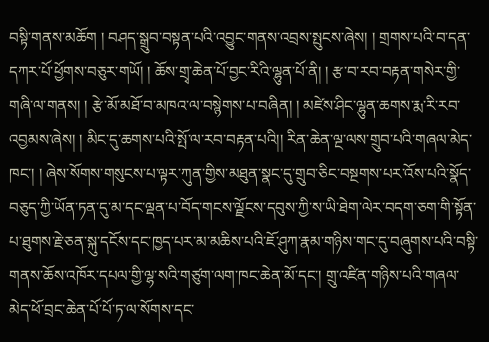བསྟི་གནས་མཆོག ། བཤད་སྒྲུབ་བསྟན་པའི་འབྱུང་གནས་འབྲས་སྤུངས་ཞེས། ། གྲགས་པའི་བ་དན་དཀར་པོ་ཕྱོགས་བཅུར་གཡོ། ། ཆོས་གྲྭ་ཆེན་པོ་བྱང་རིའི་ལྷུན་པོ་ནི། ། རྩ་བ་རབ་བརྟན་གསེར་གྱི་གཞི་ལ་གནས། ། རྩེ་མོ་མཐོ་བ་མཁའ་ལ་བསྙེགས་པ་བཞིན། ། མཛེས་ཤིང་ལྷུན་ཆགས་རྨ་རི་རབ་འབྱམས་ཞེས། ། མིང་དུ་ཆགས་པའི་སྤོ་ལ་རབ་བརྟན་པའི།། རིན་ཆེན་ལྔ་ལས་གྲུབ་པའི་གཞལ་མེད་ཁང་། ། ཞེས་སོགས་གསུངས་པ་ལྟར་ཀུན་གྱིས་མཐུན་སྣང་དུ་གྲུབ་ཅིང་བསྔགས་པར་འོས་པའི་སྣོད་བཅུད་ཀྱི་ཡོན་ཏན་དུ་མ་དང་ལྡན་པ་བོད་གངས་ལྗོངས་དབུས་ཀྱི་ས་ཡི་ཐེག་ལེར་བདག་ཅག་གི་སྟོན་པ་ཐུགས་རྗེ་ཅན་སྐུ་དངོས་དང་ཁྱད་པར་མ་མཆིས་པའི་ཇོ་ཤུཀ་རྣམ་གཉིས་གང་དུ་བཞུགས་པའི་བསྟི་གནས་ཆོས་འཁོར་དཔལ་གྱི་ལྷ་སའི་གཙུག་ལག་ཁང་ཆེན་མོ་དང་། གྲུ་འཛིན་གཉིས་པའི་གཞལ་མེད་ཕོ་བྲང་ཆེན་པོ་པོ་ཏ་ལ་སོགས་དང་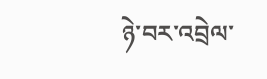ཉེ་བར་འབྲེལ་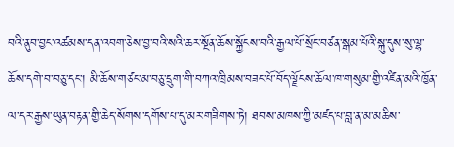བའི་ནུབ་བྱང་འཚམས་དན་འབག་ཅེས་བྱ་བའི་སའི་ཆར་སྔོན་ཆོས་སྐྱོངས་བའི་རྒྱལ་པོ་སྲོང་བཙན་སྒམ་པོའི་སྐུ་དུས་སུ་ལྷ་ཆོས་དགེ་བ་བཅུ་དང་། མི་ཆོས་གཙང་མ་བཅུ་དྲུག་གི་བཀའ་ཁྲིམས་བཟང་པོ་བོད་ལྗོངས་ཆོལ་ཁ་གསུམ་གྱི་འཛིན་མའི་ཁྱོན་ལ་དར་རྒྱས་ཡུན་བརྟན་གྱི་ཆེད་སོགས་དགོས་པ་དུ་མར་གཟིགས་ཏེ། ཐབས་མཁས་ཀྱི་མཛད་པ་བླ་ན་མ་མཆིས་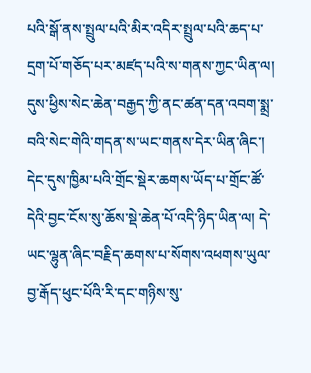པའི་སྒོ་ནས་སྤྲུལ་པའི་མིར་འདིར་སྤྲུལ་པའི་ཆད་པ་དྲག་པོ་གཅོད་པར་མཛད་པའི་ས་གནས་ཀྱང་ཡིན་ལ། དུས་ཕྱིས་སེང་ཆེན་བརྒྱད་ཀྱི་ནང་ཚན་དན་འབག་སྨྲ་བའི་སེང་གེའི་གདན་ས་ཡང་གནས་དེར་ཡིན་ཞིང་། དེང་དུས་ཁྱིམ་པའི་གྲོང་སྡེར་ཆགས་ཡོད་པ་གྲོང་ཚོ་དེའི་བྱང་ངོས་སུ་ཆོས་སྡེ་ཆེན་པོ་འདི་ཉིད་ཡིན་ལ། དེ་ཡང་ལྷུན་ཞིང་བརྗིད་ཆགས་པ་སོགས་འཕགས་ཡུལ་བྱ་རྒོད་ཕུང་པོའི་རི་དང་གཉིས་སུ་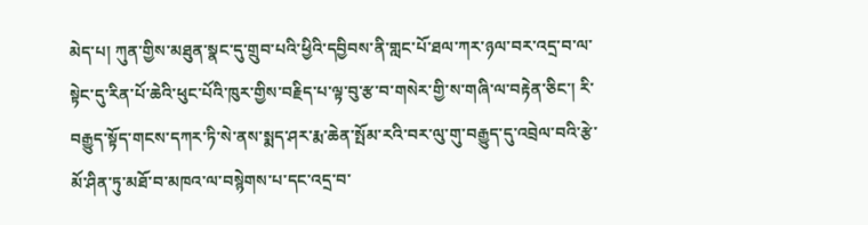མེད་པ། ཀུན་གྱིས་མཐུན་སྣང་དུ་གྲུབ་པའི་ཕྱིའི་དབྱིབས་ནི་གླང་པོ་ཐལ་ཀར་ཉལ་བར་འདྲ་བ་ལ་སྟེང་དུ་རིན་པོ་ཆེའི་ཕུང་པོའི་ཁུར་གྱིས་བརྗིད་པ་ལྟ་བུ་རྩ་བ་གསེར་གྱི་ས་གཞི་ལ་བརྟེན་ཅིང་། རི་བརྒྱུད་སྟོད་གངས་དཀར་ཏི་སེ་ནས་སྨད་ཤར་རྨ་ཆེན་སྤོམ་རའི་བར་ལུ་གུ་བརྒྱུད་དུ་འབྲེལ་བའི་རྩེ་མོ་ཤིན་ཏུ་མཐོ་བ་མཁའ་ལ་བསྙེགས་པ་དང་འདྲ་བ་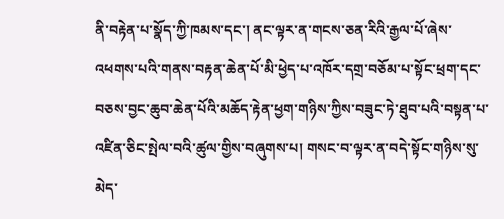ནི་བརྟེན་པ་སྣོད་ཀྱི་ཁམས་དང་། ནང་ལྟར་ན་གངས་ཅན་རིའི་རྒྱལ་པོ་ཞེས་འཕགས་པའི་གནས་བརྟན་ཆེན་པོ་མི་ཕྱེད་པ་འཁོར་དགྲ་བཅོམ་པ་སྟོང་ཕྲག་དང་བཅས་བྱང་ཆུབ་ཆེན་པོའི་མཆོད་རྟེན་ཕྱག་གཉིས་ཀྱིས་བཟུང་ཏེ་ཐུབ་པའི་བསྟན་པ་འཛིན་ཅིང་སྤེལ་བའི་ཚུལ་གྱིས་བཞུགས་པ། གསང་བ་ལྟར་ན་བདེ་སྟོང་གཉིས་སུ་མེད་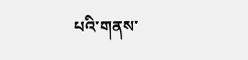པའི་གནས་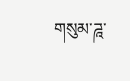གསུམ་ཌཱ་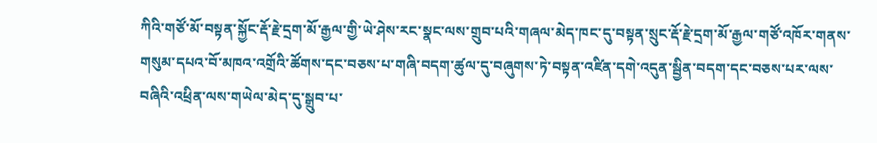ཀིའི་གཙོ་མོ་བསྟན་སྐྱོང་རྡོ་རྗེ་དྲག་མོ་རྒྱལ་གྱི་ཡེ་ཤེས་རང་སྣང་ལས་གྲུབ་པའི་གཞལ་མེད་ཁང་དུ་བསྟན་སྲུང་རྡོ་རྗེ་དྲག་མོ་རྒྱལ་གཙོ་འཁོར་གནས་གསུམ་དཔའ་བོ་མཁའ་འགྲོའི་ཚོགས་དང་བཅས་པ་གཞི་བདག་ཚུལ་དུ་བཞུགས་ཏེ་བསྟན་འཛིན་དགེ་འདུན་སྦྱིན་བདག་དང་བཅས་པར་ལས་བཞིའི་འཕྲིན་ལས་གཡེལ་མེད་དུ་སྒྲུབ་པ་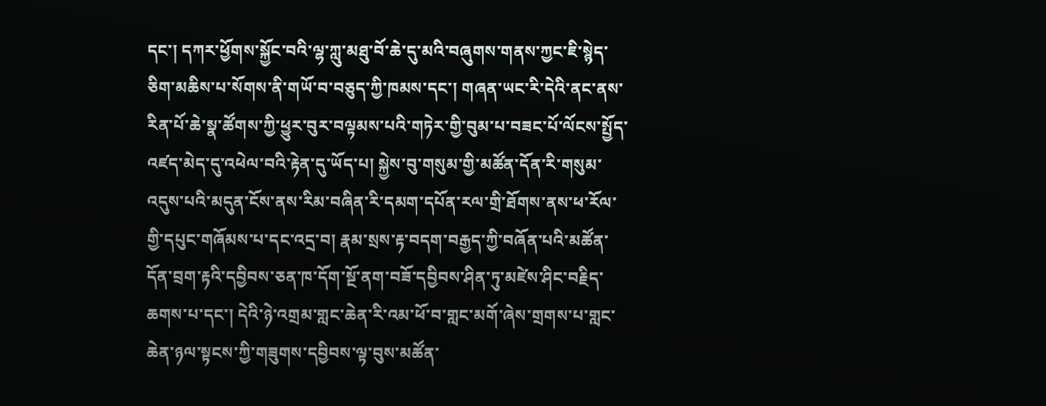དང་། དཀར་ཕྱོགས་སྐྱོང་བའི་ལྷ་ཀླུ་མཐུ་བོ་ཆེ་དུ་མའི་བཞུགས་གནས་ཀྱང་ཇི་སྙེད་ཅིག་མཆིས་པ་སོགས་ནི་གཡོ་བ་བཅུད་ཀྱི་ཁམས་དང་། གཞན་ཡང་རི་དེའི་ནང་ནས་རིན་པོ་ཆེ་སྣ་ཚོགས་ཀྱི་ཕྱུར་བུར་བལྟམས་པའི་གཏེར་གྱི་བུམ་པ་བཟང་པོ་ལོངས་སྤྱོད་འཛད་མེད་དུ་འཕེལ་བའི་རྟེན་དུ་ཡོད་པ། སྐྱེས་བུ་གསུམ་གྱི་མཚོན་དོན་རི་གསུམ་འདུས་པའི་མདུན་ངོས་ནས་རིམ་བཞིན་རི་དམག་དཔོན་རལ་གྲི་ཐོགས་ནས་ཕ་རོལ་གྱི་དཔུང་གཞོམས་པ་དང་འདྲ་བ། རྣམ་སྲས་རྟ་བདག་བརྒྱད་ཀྱི་བཞོན་པའི་མཚོན་དོན་བྲག་རྟའི་དབྱིབས་ཅན་ཁ་དོག་སྔོ་ནག་བཟོ་དབྱིབས་ཤིན་ཏུ་མཛེས་ཤིང་བརྗིད་ཆགས་པ་དང་། དེའི་ཉེ་འགྲམ་གླང་ཆེན་རི་འམ་ཕོ་བ་གླང་མགོ་ཞེས་གྲགས་པ་གླང་ཆེན་ཉལ་སྟངས་ཀྱི་གཟུགས་དབྱིབས་ལྟ་བུས་མཚོན་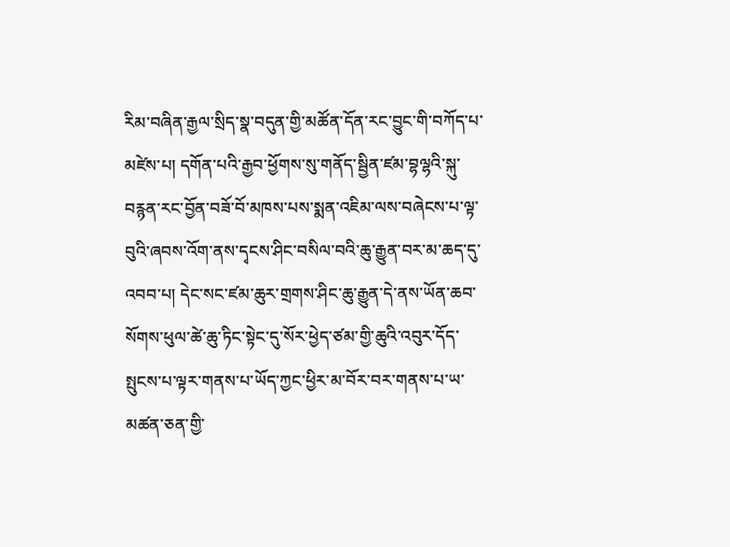རིམ་བཞིན་རྒྱལ་སྲིད་སྣ་བདུན་གྱི་མཚོན་དོན་རང་བྱུང་གི་བཀོད་པ་མཛེས་པ། དགོན་པའི་རྒྱབ་ཕྱོགས་སུ་གནོད་སྦྱིན་ཛམ་བྷལྷའི་སྐུ་བརྙན་རང་བྱོན་བཟོ་བོ་མཁས་པས་སྨན་འཇིམ་ལས་བཞེངས་པ་ལྟ་བུའི་ཞབས་འོག་ནས་དྭངས་ཤིང་བསིལ་བའི་ཆུ་རྒྱུན་བར་མ་ཆད་དུ་འབབ་པ། དེང་སང་ཛམ་ཆུར་གྲགས་ཤིང་ཆུ་རྒྱུན་དེ་ནས་ཡོན་ཆབ་སོགས་ཕུལ་ཚེ་ཆུ་ཏིང་སྟེང་དུ་སོར་ཕྱེད་ཙམ་གྱི་ཆུའི་འབུར་དོད་སྤུངས་པ་ལྟར་གནས་པ་ཡོད་ཀྱང་ཕྱིར་མ་བོར་བར་གནས་པ་ཡ་མཚན་ཅན་གྱི་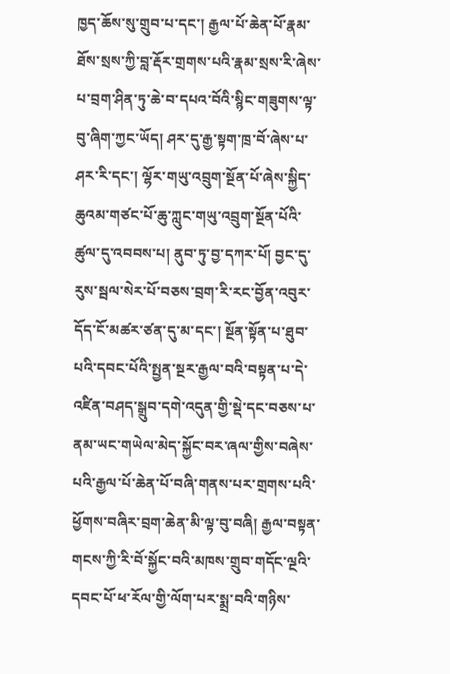ཁྱད་ཆོས་སུ་གྲུབ་པ་དང་། རྒྱལ་པོ་ཆེན་པོ་རྣམ་ཐོས་སྲས་ཀྱི་བླ་རྡོར་གྲགས་པའི་རྣམ་སྲས་རི་ཞེས་པ་བྲག་ཤིན་ཏུ་ཆེ་བ་དཔའ་བོའི་སྙིང་གཟུགས་ལྟ་བུ་ཞིག་ཀྱང་ཡོད། ཤར་དུ་རྒྱ་སྟག་ཁྲ་བོ་ཞེས་པ་ཤར་རི་དང་། ལྷོར་གཡུ་འབྲུག་སྔོན་པོ་ཞེས་སྐྱིད་ཆུའམ་གཙང་པོ་ཆུ་ཀླུང་གཡུ་འབྲུག་སྔོན་པོའི་ཚུལ་དུ་འབབས་པ། ནུབ་ཏུ་བྱ་དཀར་པོ། བྱང་དུ་རུས་སྦལ་སེར་པོ་བཅས་བྲག་རི་རང་བྱོན་འབུར་དོད་ངོ་མཚར་ཙན་དུ་མ་དང་། སྔོན་སྟོན་པ་ཐུབ་པའི་དབང་པོའི་སྤྱན་སྔར་རྒྱལ་བའི་བསྟན་པ་དེ་འཛིན་བཤད་སྒྲུབ་དགེ་འདུན་གྱི་སྡེ་དང་བཅས་པ་ནམ་ཡང་གཡེལ་མེད་སྐྱོང་བར་ཞལ་གྱིས་བཞེས་པའི་རྒྱལ་པོ་ཆེན་པོ་བཞི་གནས་པར་གྲགས་པའི་ཕྱོགས་བཞིར་བྲག་ཆེན་མི་ལྟ་བུ་བཞི། རྒྱལ་བསྟན་གངས་ཀྱི་རི་བོ་སྐྱོང་བའི་མཁས་གྲུབ་གདོང་ལྔའི་དབང་པོ་ཕ་རོལ་གྱི་ལོག་པར་སྨྲ་བའི་གཉིས་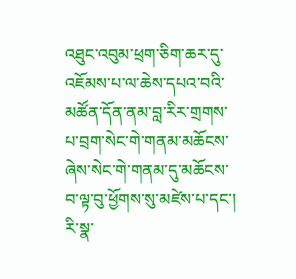འཐུང་འབུམ་ཕྲག་ཅིག་ཆར་དུ་འཇོམས་པ་ལ་ཆེས་དཔའ་བའི་མཚོན་དོན་ནམ་བླ་རིར་གྲགས་པ་བྲག་སེང་གེ་གནམ་མཆོངས་ཞེས་སེང་གེ་གནམ་དུ་མཆོངས་བ་ལྟ་བུ་ཕྱོགས་སུ་མཛེས་པ་དང་། རི་སྣ་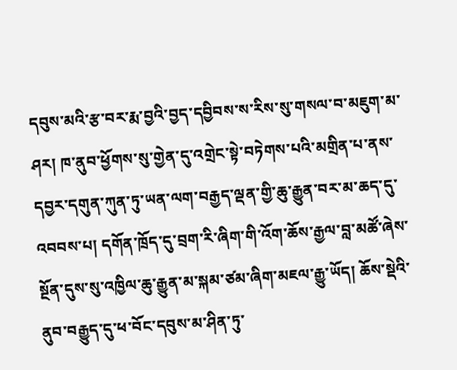དབུས་མའི་རྩ་བར་རྨ་བྱའི་བྱད་དབྱིབས་ས་རིས་སུ་གསལ་བ་མཇུག་མ་ཤར། ཁ་ནུབ་ཕྱོགས་སུ་གྱེན་དུ་འགྲེང་སྟེ་བཏེགས་པའི་མགྲིན་པ་ནས་དབྱར་དགུན་ཀུན་ཏུ་ཡན་ལག་བརྒྱད་ལྡན་གྱི་ཆུ་རྒྱུན་བར་མ་ཆད་དུ་འབབས་པ། དགོན་ཁྲོད་དུ་བྲག་རི་ཞིག་གི་འོག་ཆོས་རྒྱལ་བླ་མཚོ་ཞེས་སྔོན་དུས་སུ་འཁྱིལ་ཆུ་རྒྱུན་མ་སྐམ་ཙམ་ཞིག་མཇལ་རྒྱུ་ཡོད། ཆོས་སྡེའི་ནུབ་བརྒྱུད་དུ་ཕ་བོང་དབུས་མ་ཤིན་ཏུ་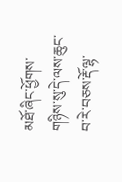མཐོ་ཞིང་ཕྱོགས་གཉིས་སུ་དེ་ལས་ཆུང་བ་རེ་བཅས་རྡོ་ལྷ་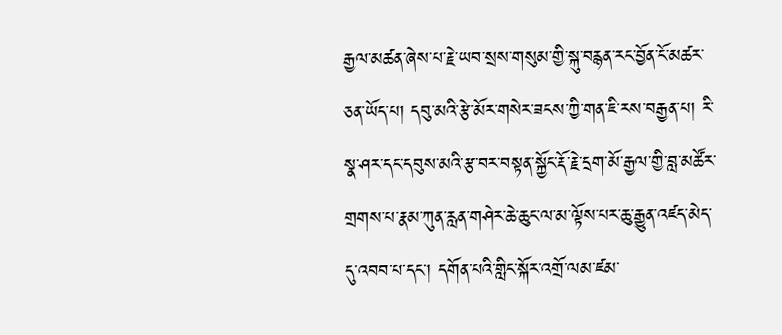རྒྱལ་མཚན་ཞེས་པ་རྗེ་ཡབ་སྲས་གསུམ་གྱི་སྐུ་བརྙན་རང་བྱོན་ངོ་མཚར་ཅན་ཡོད་པ། དབུ་མའི་རྩེ་མོར་གསེར་ཟངས་ཀྱི་གན་ཇི་རས་བརྒྱན་པ། རི་སྣ་ཤར་དང་དབུས་མའི་རྩ་བར་བསྟན་སྐྱོང་རྡོ་རྗེ་དྲག་མོ་རྒྱལ་གྱི་བླ་མཚོར་གྲགས་པ་རྣམ་ཀུན་རླན་གཤེར་ཆེ་ཆུང་ལ་མ་ལྟོས་པར་ཆུ་རྒྱུན་འཛད་མེད་དུ་འབབ་པ་དང་། དགོན་པའི་གླིང་སྐོར་འགྲོ་ལམ་ཛམ་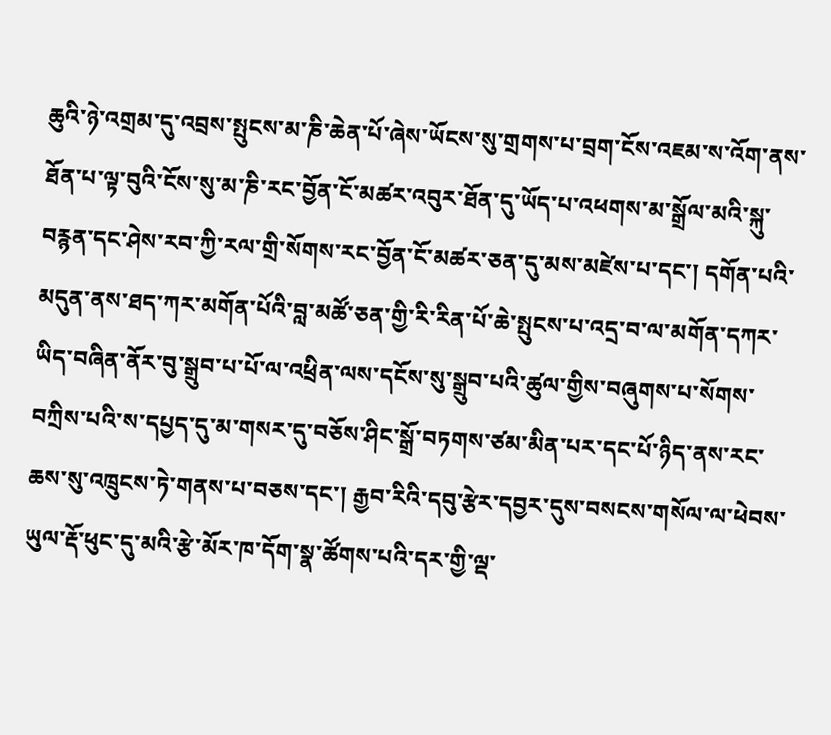ཆུའི་ཉེ་འགྲམ་དུ་འབྲས་སྤུངས་མ་ཎི་ཆེན་པོ་ཞེས་ཡོངས་སུ་གྲགས་པ་བྲག་ངོས་འཇམ་ས་འོག་ནས་ཐོན་པ་ལྟ་བུའི་ངོས་སུ་མ་ཎི་རང་བྱོན་ངོ་མཚར་འབུར་ཐོན་དུ་ཡོད་པ་འཕགས་མ་སྒྲོལ་མའི་སྐུ་བརྙན་དང་ཤེས་རབ་ཀྱི་རལ་གྲི་སོགས་རང་བྱོན་ངོ་མཚར་ཅན་དུ་མས་མཛེས་པ་དང་། དགོན་པའི་མདུན་ནས་ཐད་ཀར་མགོན་པོའི་བླ་མཚོ་ཅན་གྱི་རི་རིན་པོ་ཆེ་སྤུངས་པ་འདྲ་བ་ལ་མགོན་དཀར་ཡིད་བཞིན་ནོར་བུ་སྒྲུབ་པ་པོ་ལ་འཕྲིན་ལས་དངོས་སུ་སྒྲུབ་པའི་ཚུལ་གྱིས་བཞུགས་པ་སོགས་བཀྲིས་པའི་ས་དཔྱད་དུ་མ་གསར་དུ་བཅོས་ཤིང་སྒྲོ་བཏགས་ཙམ་མིན་པར་དང་པོ་ཉིད་ནས་རང་ཆས་སུ་འཁྲུངས་ཏེ་གནས་པ་བཅས་དང་། རྒྱབ་རིའི་དབུ་རྩེར་དབྱར་དུས་བསངས་གསོལ་ལ་ཕེབས་ཡུལ་རྡོ་ཕུང་དུ་མའི་རྩེ་མོར་ཁ་དོག་སྣ་ཚོགས་པའི་དར་གྱི་ལྡ་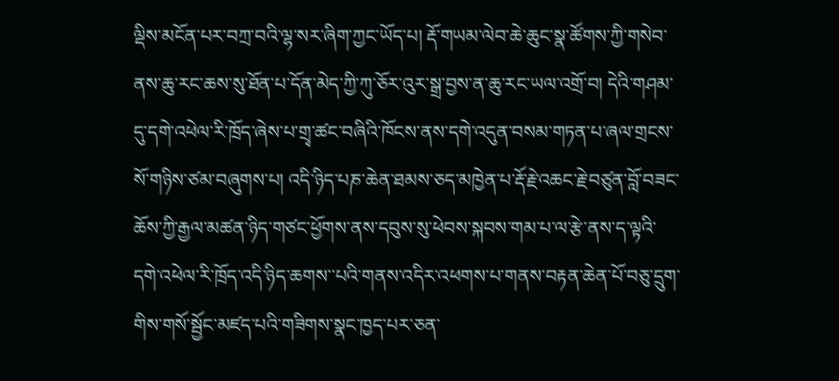ལྡིས་མངོན་པར་བཀྲ་བའི་ལྷ་སར་ཞིག་ཀྱང་ཡོད་པ། རྡོ་གཡམ་ལེབ་ཆེ་ཆུང་སྣ་ཚོགས་ཀྱི་གསེབ་ནས་ཆུ་རང་ཆས་སུ་ཐོན་པ་དོན་མེད་ཀྱི་ཀུ་ཅོར་འུར་སྒྲ་བྱས་ན་ཆུ་རང་ཡལ་འགྲོ་བ། དེའི་གཤམ་དུ་དགེ་འཕེལ་རི་ཁྲོད་ཞེས་པ་གྲྭ་ཚང་བཞིའི་ཁོངས་ནས་དགེ་འདུན་བསམ་གཏན་པ་ཞལ་གྲངས་སོ་གཉིས་ཙམ་བཞུགས་པ། འདི་ཉིད་པཎ་ཆེན་ཐམས་ཅད་མཁྱེན་པ་རྡོ་རྗེ་འཆང་རྗེ་བཙུན་བློ་བཟང་ཆོས་ཀྱི་རྒྱལ་མཚན་ཉིད་གཙང་ཕྱོགས་ནས་དབུས་སུ་ཕེབས་སྐབས་གམ་པ་ལ་རྩེ་ནས་ད་ལྟའི་དགེ་འཕེལ་རི་ཁྲོད་འདི་ཉིད་ཆགས་་པའི་གནས་འདིར་འཕགས་པ་གནས་བརྟན་ཆེན་པོ་བཅུ་དྲུག་གིས་གསོ་སྦྱོང་མཛད་པའི་གཟིགས་སྣང་ཁྱད་པར་ཅན་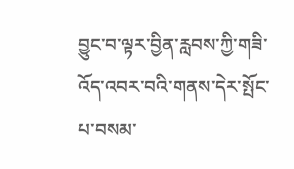བྱུང་བ་ལྟར་བྱིན་རླབས་ཀྱི་གཟི་འོད་འབར་བའི་གནས་དེར་སྤོང་པ་བསམ་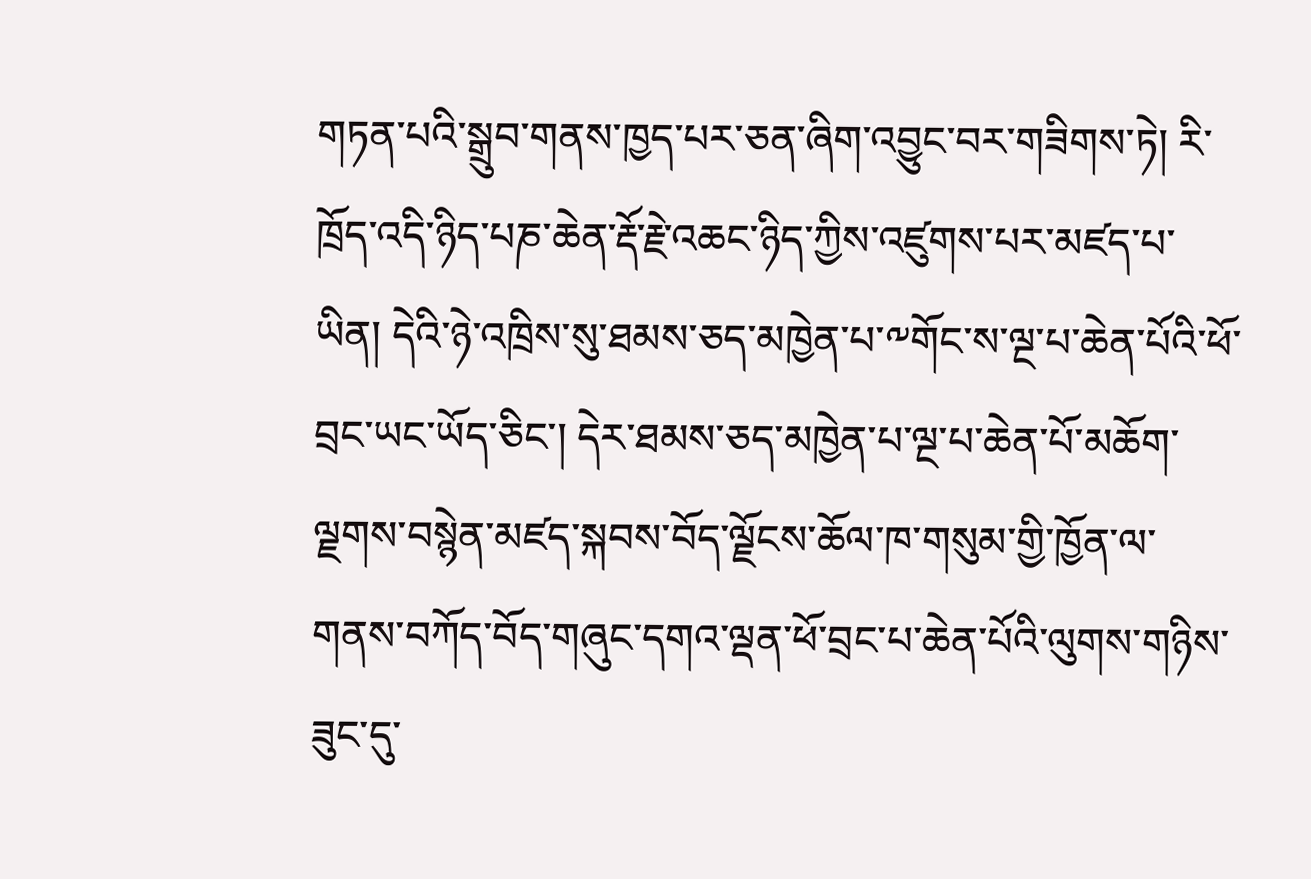གཏན་པའི་སྒྲུབ་གནས་ཁྱད་པར་ཅན་ཞིག་འབྱུང་བར་གཟིགས་ཏེ། རི་ཁྲོད་འདི་ཉིད་པཎ་ཆེན་རྡོ་རྗེ་འཆང་ཉིད་ཀྱིས་འཛུགས་པར་མཛད་པ་ཡིན། དེའི་ཉེ་འཁྲིས་སུ་ཐམས་ཅད་མཁྱེན་པ་༸གོང་ས་ལྔ་པ་ཆེན་པོའི་ཕོ་བྲང་ཡང་ཡོད་ཅིང་། དེར་ཐམས་ཅད་མཁྱེན་པ་ལྔ་པ་ཆེན་པོ་མཆོག་ལྗགས་བསྙེན་མཛད་སྐབས་བོད་ལྗོངས་ཆོལ་ཁ་གསུམ་གྱི་ཁྱོན་ལ་གནས་བཀོད་བོད་གཞུང་དགའ་ལྡན་ཕོ་བྲང་པ་ཆེན་པོའི་ལུགས་གཉིས་ཟུང་དུ་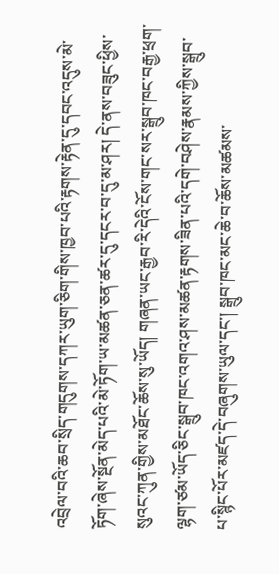འབྲེལ་བའི་ཆབ་སྲིད་གདུགས་དཀར་ཡུག་ཅིག་གིས་ཁྱབ་པའི་རྟགས་རྟེན་དུ་དབང་འདུས་མེ་ཏོག་ཞེས་སྔོན་མེད་པའི་མེ་ཏོག་ཡ་མཚན་ཅན་ཚར་དུ་དངར་བ་དུ་མ་ཤར། དེ་ནས་བཟུང་ཕྱིས་སུའང་ཀུན་གྱིས་མཐོང་ཆོས་སུ་ཡོད། གཞན་ཡང་རྒྱབ་རི་དེའི་ངོས་གང་སར་སྒྲུབ་ཁང་བརྒྱ་ཕྲག་ལྷག་ཙམ་ཡོད་ཅིང་སྒྲུབ་ཁང་འགའ་ཤས་མཚན་རྟགས་ཟིན་པའི་དགེ་བཤེས་རྣམས་ཀྱིས་སྒྲུབ་པ་སྙིང་པོར་མཛད་དེ་བཞུགས་ཡུལ་དང་། སྒྲུབ་ཁང་མང་ཆེ་བ་ཆོས་མཚམས་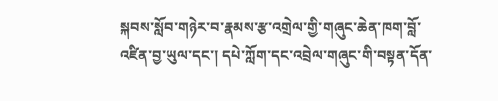སྐབས་སློབ་གཉེར་བ་རྣམས་རྩ་འགྲེལ་གྱི་གཞུང་ཆེན་ཁག་བློ་འཛིན་བྱ་ཡུལ་དང་། དཔེ་ཀློག་དང་འབྲེལ་གཞུང་གི་བསྟན་དོན་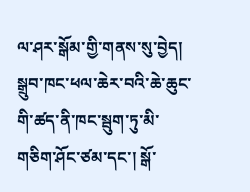ལ་ཤར་སྒོམ་གྱི་གནས་སུ་བྱེད། སྒྲུབ་ཁང་ཕལ་ཆེར་བའི་ཆེ་ཆུང་གི་ཚད་ནི་ཁང་སྦུག་ཏུ་མི་གཅིག་ཤོང་ཙམ་དང་། སྒོ་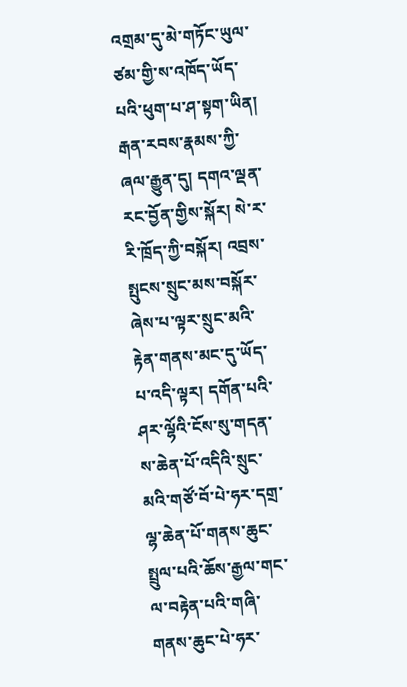འགྲམ་དུ་མེ་གཏོང་ཡུལ་ཙམ་གྱི་ས་འཁོད་ཡོད་པའི་ཕུག་པ་ཤ་སྟག་ཡིན། རྒན་རབས་རྣམས་ཀྱི་ཞལ་རྒྱུན་དུ། དགའ་ལྡན་རང་བྱོན་གྱིས་སྐོར། སེ་ར་རི་ཁྲོད་ཀྱི་བསྐོར། འབྲས་སྤུངས་སྲུང་མས་བསྐོར་ཞེས་པ་ལྟར་སྲུང་མའི་རྟེན་གནས་མང་དུ་ཡོད་པ་འདི་ལྟར། དགོན་པའི་ཤར་ལྷོའི་ངོས་སུ་གདན་ས་ཆེན་པོ་འདིའི་སྲུང་མའི་གཙོ་བོ་པེ་ཧར་དགྲ་ལྷ་ཆེན་པོ་གནས་ཆུང་སྤྲུལ་པའི་ཆོས་རྒྱལ་གང་ལ་བརྟེན་པའི་གཞི་གནས་ཆུང་པེ་ཧར་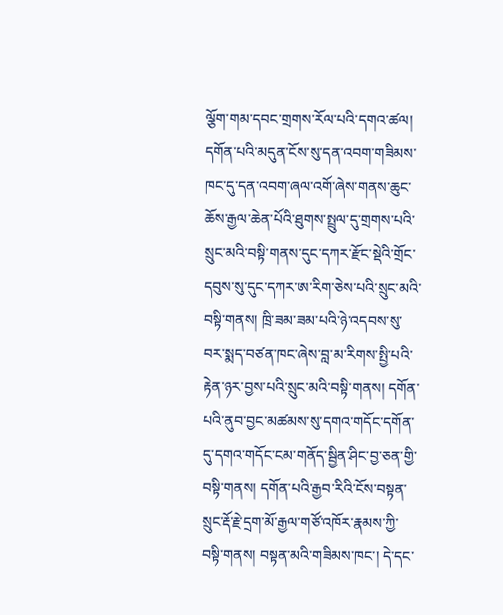ལྕོག་གམ་དབང་གྲགས་རོལ་པའི་དགའ་ཚལ། དགོན་པའི་མདུན་ངོས་སུ་དན་འབག་གཟིམས་ཁང་དུ་དན་འབག་ཞལ་འགོ་ཞེས་གནས་ཆུང་ཆོས་རྒྱལ་ཆེན་པོའི་ཐུགས་སྤྲུལ་དུ་གྲགས་པའི་སྲུང་མའི་བསྟི་གནས་དུང་དཀར་རྫོང་སྡེའི་གྲོང་དབུས་སུ་དུང་དཀར་ཨ་རིག་ཅེས་པའི་སྲུང་མའི་བསྟི་གནས། ཁྲི་ཟམ་ཟམ་པའི་ཉེ་འདབས་སུ་བར་སྨད་བཙན་ཁང་ཞེས་བླ་མ་རིགས་སྤྱི་པའི་རྟེན་ཉར་བྱས་པའི་སྲུང་མའི་བསྟི་གནས། དགོན་པའི་ནུབ་བྱང་མཚམས་སུ་དགའ་གདོང་དགོན་དུ་དགའ་གདོང་ངམ་གནོད་སྦྱིན་ཤིང་བྱ་ཅན་གྱི་བསྟི་གནས། དགོན་པའི་རྒྱབ་རིའི་ངོས་བསྟན་སྲུང་རྡོ་རྗེ་དྲག་མོ་རྒྱལ་གཙོ་འཁོར་རྣམས་ཀྱི་བསྟི་གནས། བསྟན་མའི་གཟིམས་ཁང་། དེ་དང་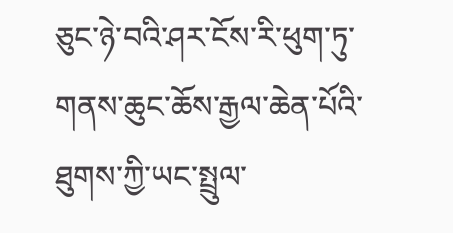ཅུང་ཉེ་བའི་ཤར་ངོས་རི་ཕུག་ཏུ་གནས་ཆུང་ཆོས་རྒྱལ་ཆེན་པོའི་ཐུགས་ཀྱི་ཡང་སྤྲུལ་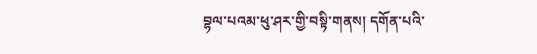བྷལ་པའམ་ཕུ་ཤར་གྱི་བསྟི་གནས། དགོན་པའི་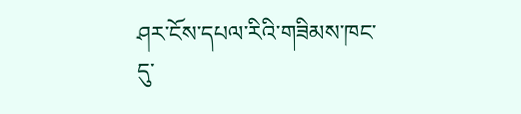ཤར་ངོས་དཔལ་རིའི་གཟིམས་ཁང་དུ་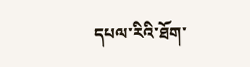དཔལ་རིའི་ཐོག་